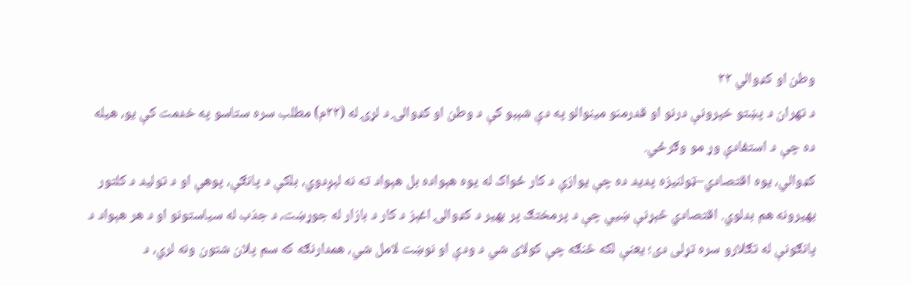وطن او کډوالي ۲۲
د تهران د پښتو خپرونې درنو او قدرمنو مینوالو په دې شېبو کې د وطن او کډوالۍ د لړۍ له (۲۲م) مطلب سره ستاسو په خدمت کې یو، هیله ده چې د استفادې وړ مو وګرځي.
کډوالي، یوه اقتصادي–ټولنیزه پدید ده چې یوازې د کار ځواک له یوه هېواده بل هېواد ته نه لېږدوي، بلکې د پانګې، پوهې او د تولید د کلتور بهیرونه هم بدلوي. اقتصادي څېړنې ښيي چې د پرمختګ پر بهیر د کډوالۍ اغېز د کار د بازار له جوړښت، د جذب له سیاستونو او د هر هېواد د پانګونې له تګلارو سره تړلی دی؛ یعنې لکه څنګه چې کولای شي د ودې او نوښت لامل شي، همدارنګه که سم پلان شتون ونه لري، د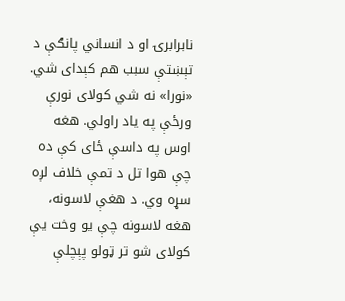نابرابرۍ او د انساني پانګې د تېښتې سبب هم کېدای شي.
«نورا» نه شي کولای نورې ورځې په یاد راولي. هغه اوس په داسې ځای کې ده چې هوا تل د تمې خلاف لږه سړه وي. د هغې لاسونه، هغه لاسونه چې یو وخت یې کولای شو تر ټولو پېچلې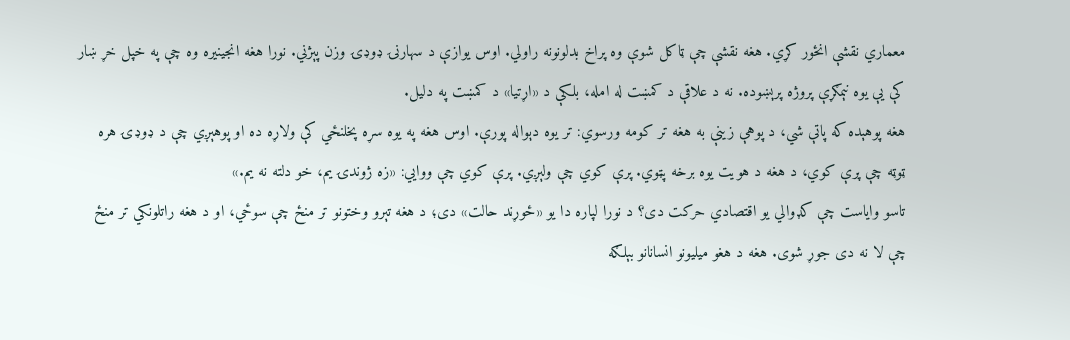معماري نقشې انځور کړي. هغه نقشې چې ټاکل شوې وه پراخ بدلونونه راولي. اوس یوازې د سهارنۍ ډوډۍ وزن پېژني. نورا هغه انجینیره وه چې په خپل خړ ښار کې یې یوه نېمګړې پروژه پرېښوده. نه د علاقې د کمښت له امله، بلکې د «اړتیا» د کمښت په دلیل.
هغه پوهېده که پاتې شي، د پوهې زینې به هغه تر کومه ورسوي: تر یوه دېواله پورې. اوس هغه په یوه سړه پخلنځي کې ولاړه ده او پوهېږي چې د ډوډۍ هره ټوټه چې پرې کوي، د هغه د هویت یوه برخه پټوي. پرې کوي چې ولېږي. پرې کوي چې ووايي: «زه ژوندۍ یم، خو دلته نه یم.»
تاسو وایاست چې کډوالي یو اقتصادي حرکت دی؟ د نورا لپاره دا یو «ځوړند حالت» دی؛ د هغه تېرو وختونو تر منځ چې سوځي، او د هغه راتلونکي تر منځ چې لا نه دی جوړ شوی. هغه د هغو میلیونو انسانانو بېلګه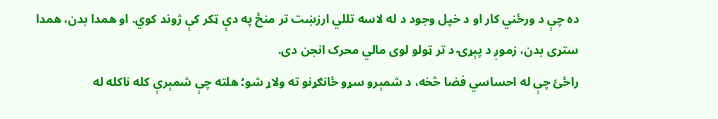ده چې د ورځني کار او د خپل وجود د له لاسه تللي ارزښت تر منځ په دې ټکر کې ژوند کوي. او همدا بدن، همدا ستړی بدن، زموږ د پېړۍ د تر ټولو لوی مالي محرک انجن دی.
راځئ چې له احساسي فضا څخه، د شمېرو سړو ځانګړنو ته ولاړ شو؛ هلته چې شمېرې کله ناکله له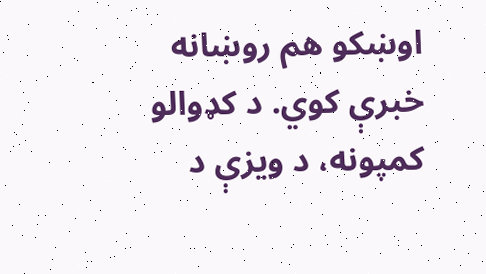اوښکو هم روښانه خبرې کوي. د کډوالو کمپونه، د ویزې د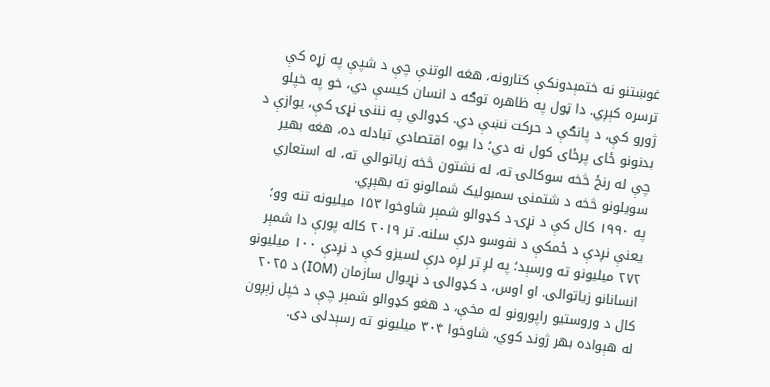غوښتنو نه ختمېدونکې کتارونه، هغه الوتنې چې د شپې په زړه کې ترسره کېږي. دا ټول په ظاهره توګه د انسان کیسې دي، خو په خپلو ژورو کې، د پانګې د حرکت نښې دي. کډوالي په نننۍ نړۍ کې، یوازې د بدنونو ځای پرځای کول نه دي؛ دا یوه اقتصادي تبادله ده، هغه بهیر چې له رنځ څخه سوکالۍ ته، له نشتون څخه زیاتوالي ته، له استعاري سویلونو څخه د شتمنۍ سمبولیک شمالونو ته بهېږي.
په ۱۹۹۰ کال کې د نړۍ د کډوالو شمېر شاوخوا ۱۵۳ میلیونه تنه وو؛ یعنې نږدې د ځمکې د نفوسو درې سلنه. تر ۲۰۱۹ کاله پورې دا شمېر ۲۷۲ میلیونو ته ورسېد؛ په لږ تر لږه درې لسیزو کې د نږدې ۱۰۰ میلیونو انسانانو زیاتوالی. او اوس، د کډوالۍ د نړیوال سازمان (IOM) د ۲۰۲۵ کال د وروستیو راپورونو له مخې، د هغو کډوالو شمېر چې د خپل زېږون له هېواده بهر ژوند کوي، شاوخوا ۳۰۴ میلیونو ته رسېدلی دی.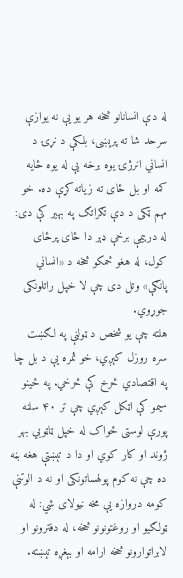له دې انسانانو څخه هر یو یې نه یوازې سرحد شا ته پرېښی، بلکې د نړۍ د انساني انرژۍ یوه برخه یې له یوه ځایه کمه او بل ځای ته زیاته کړې ده. خو مهم ټکی د دې تګراتګ په بهیر کې دی: له درېیمې برخې ډېر دا ځای پرځای کول، له هغو ځمکو څخه د «انساني پانګې» وتل دی چې لا خپل راتلونکی جوړوي.
هلته چې یو شخص د ټولنې په لګښت سره روزل کېږي، خو ثمره یې د بل چا په اقتصادي څرخ کې څرخي. په ځینو سیمو کې اټکل کېږي چې تر ۴۰ سلنه پورې لوستی ځواک له خپل ټاټوبي بهر ژوند او کار کوي او دا د تېښتې هغه بڼه ده چې نه کوم پولهساتونکی او نه د الوتنې کومه دروازه یې مخه نیولای شي: له ټولګیو او روغتونونو څخه، له دفترونو او لابراتوارونو څخه ارامه او بېغږه تېښته.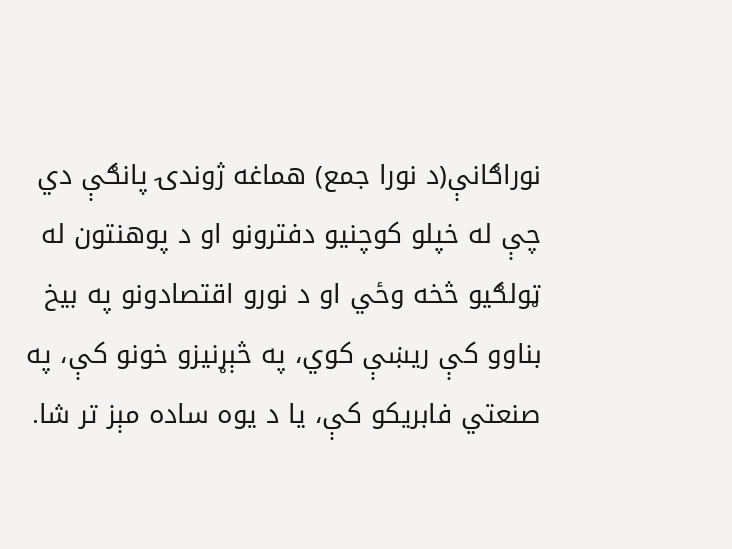نوراګانې(د نورا جمع) هماغه ژوندۍ پانګې دي چې له خپلو کوچنیو دفترونو او د پوهنتون له ټولګیو څخه وځي او د نورو اقتصادونو په بیخ بناوو کې ریښې کوي، په څېړنیزو خونو کې، په صنعتي فابریکو کې، یا د یوه ساده مېز تر شا.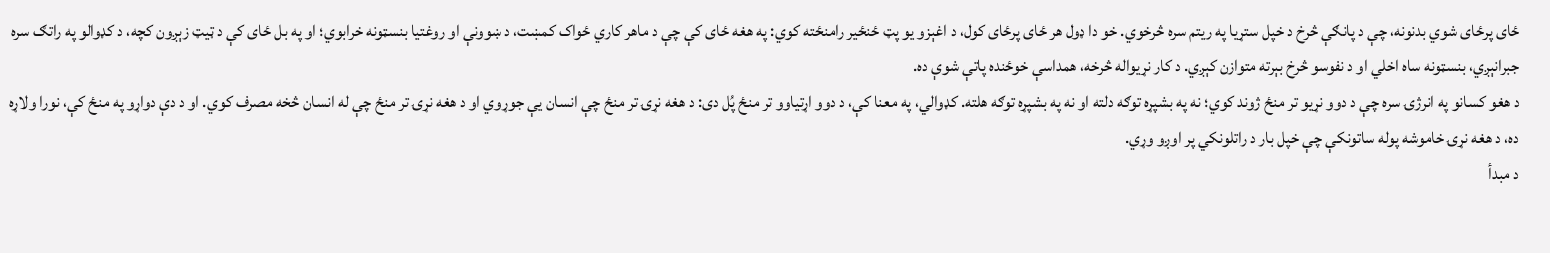ځای پرځای شوي بدنونه، چې د پانګې څرخ د خپل ستړیا په ریتم سره څرخوي. خو دا ډول هر ځای پرځای کول، د اغېزو یو پټ ځنځیر رامنځته کوي: په هغه ځای کې چې د ماهر کاري ځواک کمښت، د ښوونې او روغتیا بنسټونه خرابوي؛ او په بل ځای کې د ټیټ زېږون کچه، د کډوالو په راتګ سره جبرانېږي، بنسټونه ساه اخلي او د نفوسو څرخ بېرته متوازن کېږي. د کار نړیواله څرخه، همداسې خوځنده پاتې شوې ده.
د هغو کسانو په انرژۍ سره چې د دوو نړیو تر منځ ژوند کوي؛ نه په بشپړه توګه دلته او نه په بشپړه توګه هلته. کډوالي، په معنا کې، د دوو اړتیاوو تر منځ پُل دی: د هغه نړۍ تر منځ چې انسان یې جوړوي او د هغه نړۍ تر منځ چې له انسان څخه مصرف کوي. او د دې دواړو په منځ کې، نورا ولاړه ده، د هغه نړۍ خاموشه پوله ساتونکې چې خپل بار د راتلونکي پر اوږو وړي.
د مبدأ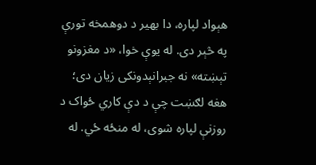هېواد لپاره، دا بهیر د دوهمخه تورې په څېر دی. له یوې خوا، «د مغزونو تېښته» نه جبرانېدونکی زیان دی؛ هغه لګښت چې د دې کاري ځواک د روزنې لپاره شوی، له منځه ځي. له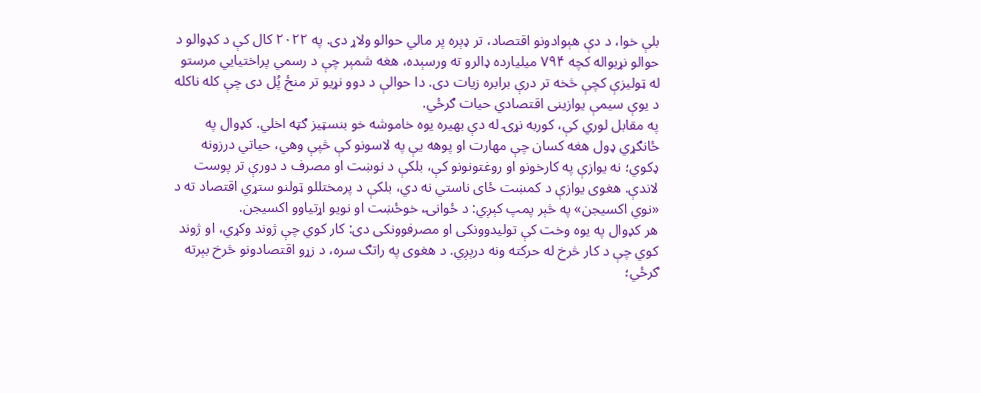بلې خوا، د دې هېوادونو اقتصاد، تر ډېره پر مالي حوالو ولاړ دی. په ۲۰۲۲ کال کې د کډوالو د حوالو نړیواله کچه ۷۹۴ میلیارده ډالرو ته ورسېده، هغه شمېر چې د رسمي پراختیایي مرستو له ټولیزې کچې څخه تر درې برابره زیات دی. دا حوالې د دوو نړیو تر منځ پُل دی چې کله ناکله د یوې سیمې یوازینی اقتصادي حیات ګرځي.
په مقابل لوري کې، کوربه نړۍ له دې بهیره یوه خاموشه خو بنسټیز ګټه اخلي. کډوال په ځانګړي ډول هغه کسان چې مهارت او پوهه یې په لاسونو کې څپې وهي، حیاتي درزونه ډکوي؛ نه یوازې په کارخونو او روغتونونو کې، بلکې د نوښت او مصرف د دورې تر پوست لاندې. هغوی یوازې د کمښت ځای ناستي نه دي، بلکې د پرمختللو ټولنو ستړي اقتصاد ته د «نوي اکسیجن» په څېر پمپ کېږي: د ځوانۍ، خوځښت او نویو اړتیاوو اکسیجن.
هر کډوال په یوه وخت کې تولیدوونکی او مصرفوونکی دی: کار کوي چې ژوند وکړي، او ژوند کوي چې د کار څرخ له حرکته ونه درېږي. د هغوی په راتګ سره، د زړو اقتصادونو څرخ بېرته ګرځي؛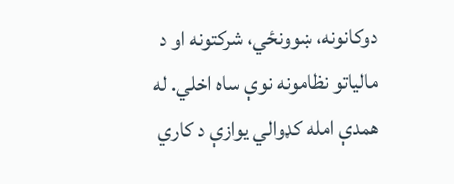دوکانونه، ښوونځي، شرکتونه او د مالیاتو نظامونه نوې ساه اخلي. له همدې امله کډوالي یوازې د کاري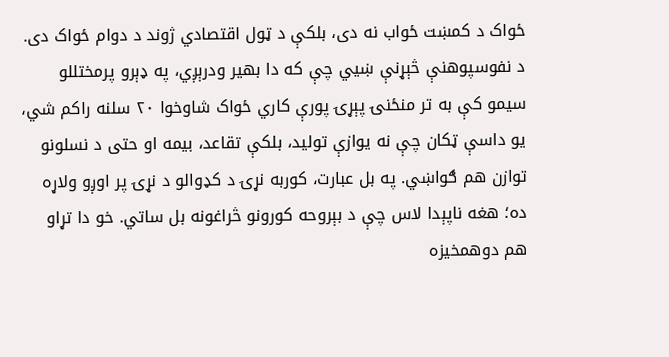ځواک د کمښت ځواب نه دی، بلکې د ټول اقتصادي ژوند د دوام ځواک دی.
د نفوسپوهنې څېړنې ښيي چې که دا بهیر ودرېږي، په ډېرو پرمختللو سیمو کې به تر منځنۍ پېړۍ پورې کاري ځواک شاوخوا ۲۰ سلنه راکم شي، یو داسې ټکان چې نه یوازې تولید، بلکې تقاعد، بیمه او حتی د نسلونو توازن هم ګواښي. په بل عبارت، کوربه نړۍ د کډوالو د نړۍ پر اوږو ولاړه ده؛ هغه ناپېدا لاس چې د بېروحه کورونو څراغونه بل ساتي. خو دا تړاو هم دوهمخیزه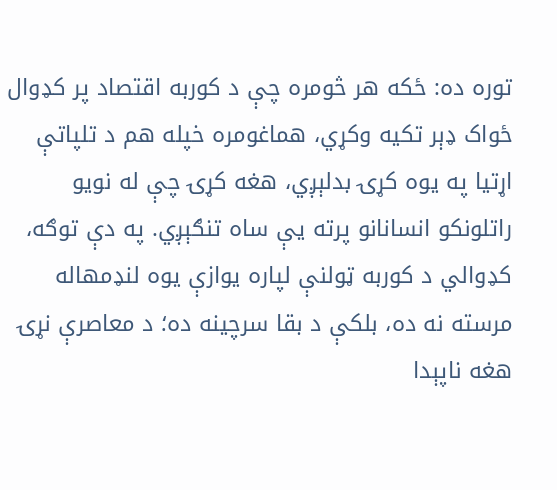توره ده: ځکه هر څومره چې د کوربه اقتصاد پر کډوال ځواک ډېر تکیه وکړي، هماغومره خپله هم د تلپاتې اړتیا په یوه کړۍ بدلېږي، هغه کړۍ چې له نویو راتلونکو انسانانو پرته یې ساه تنګېږي. په دې توګه، کډوالي د کوربه ټولنې لپاره یوازې یوه لنډمهاله مرسته نه ده، بلکې د بقا سرچینه ده؛ د معاصرې نړۍ هغه ناپېدا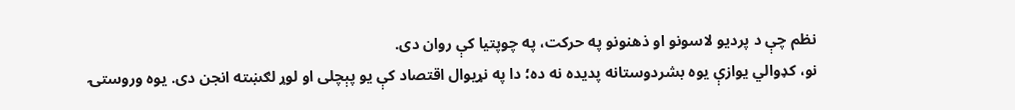نظم چې د پردیو لاسونو او ذهنونو په حرکت، په چوپتیا کې روان دی.
نو، کډوالي یوازې یوه بشردوستانه پدیده نه ده؛ دا په نړیوال اقتصاد کې یو پېچلی او لوړ لګښته انجن دی. یوه وروستۍ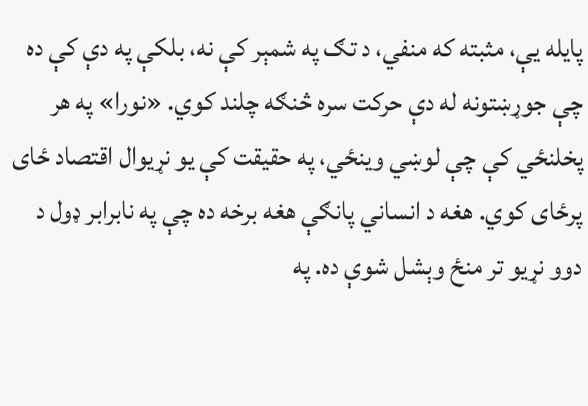پایله یې، مثبته که منفي، د تګ په شمېر کې نه، بلکې په دې کې ده چې جوړښتونه له دې حرکت سره څنګه چلند کوي. «نورا» په هر پخلنځي کې چې لوښي وینځي، په حقیقت کې یو نړیوال اقتصاد ځای پرځای کوي. هغه د انساني پانګې هغه برخه ده چې په نابرابر ډول د دوو نړیو تر منځ وېشل شوې ده. په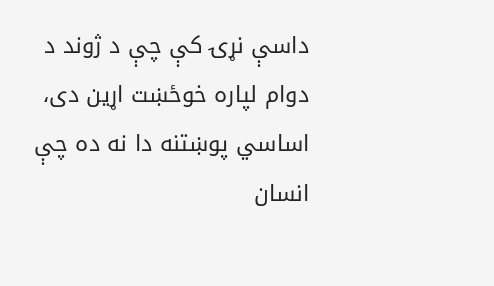داسې نړۍ کې چې د ژوند د دوام لپاره خوځښت اړین دی، اساسي پوښتنه دا نه ده چې انسان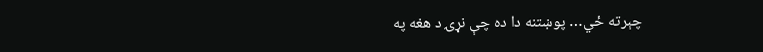چېرته ځي… پوښتنه دا ده چې نړۍ د هغه په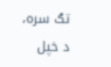تګ سره، د خپل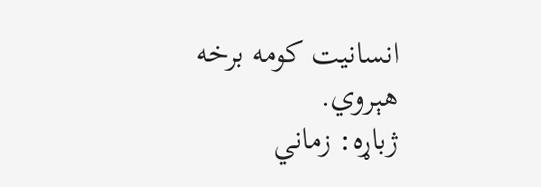انسانیت کومه برخه هېروي.
ژباړه: زماني